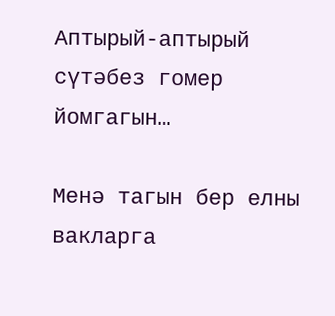Аптырый-аптырый сүтәбез гомер йомгагын…

Менә тагын бер елны вакларга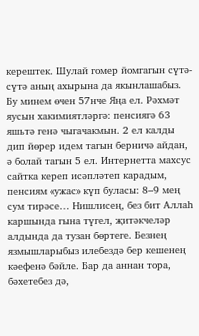керештек. Шулай гомер йомгагын сүтә-сүтә аның ахырына да якынлашабыз. Бу минем өчен 57нче Яңа ел. Рәхмәт яусын хакимиятләргә: пенсиягә 63 яшьтә генә чыгачакмын. 2 ел калды дип йөрер идем тагын берничә айдан, ә болай тагын 5 ел. Интернетта махсус сайтка кереп исәпләтеп карадым, пенсиям «ужас» күп буласы: 8–9 мең сум тирәсе… Нишлисең, без бит Аллаһ каршында гына түгел, җитәкчеләр алдында да тузан бөртеге. Безнең язмышларыбыз илебездә бер кешенең кәефенә бәйле. Бар да аннан тора, бәхетебез дә,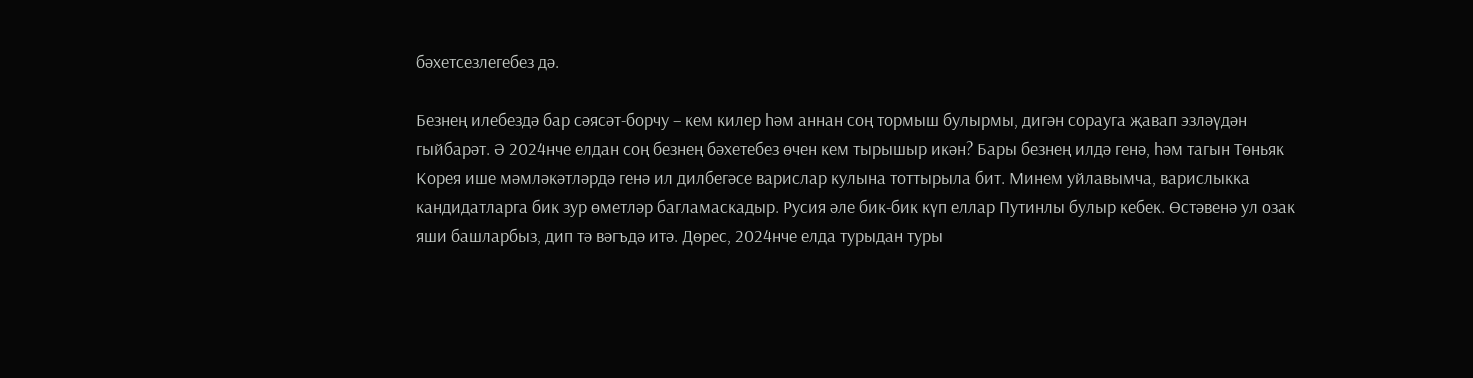бәхетсезлегебез дә.

Безнең илебездә бар сәясәт-борчу – кем килер һәм аннан соң тормыш булырмы, дигән сорауга җавап эзләүдән гыйбарәт. Ә 2024нче елдан соң безнең бәхетебез өчен кем тырышыр икән? Бары безнең илдә генә, һәм тагын Төньяк Корея ише мәмләкәтләрдә генә ил дилбегәсе варислар кулына тоттырыла бит. Минем уйлавымча, варислыкка кандидатларга бик зур өметләр багламаскадыр. Русия әле бик-бик күп еллар Путинлы булыр кебек. Өстәвенә ул озак яши башларбыз, дип тә вәгъдә итә. Дөрес, 2024нче елда турыдан туры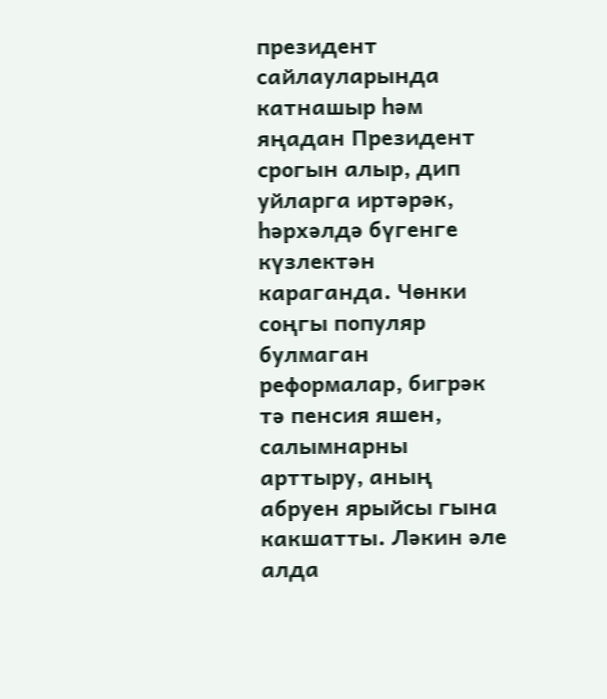президент сайлауларында катнашыр һәм яңадан Президент срогын алыр, дип уйларга иртәрәк, һәрхәлдә бүгенге күзлектән караганда. Чөнки соңгы популяр булмаган реформалар, бигрәк тә пенсия яшен, салымнарны арттыру, аның абруен ярыйсы гына какшатты. Ләкин әле алда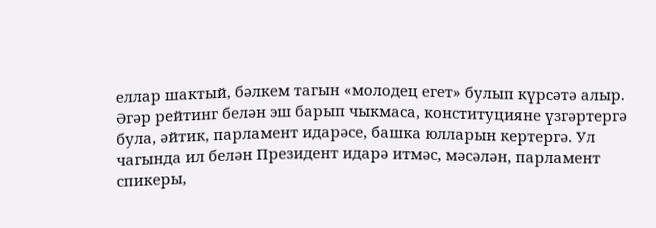еллар шактый, бәлкем тагын «молодец егет» булып күрсәтә алыр. Әгәр рейтинг белән эш барып чыкмаса, конституцияне үзгәртергә була, әйтик, парламент идарәсе, башка юлларын кертергә. Ул чагында ил белән Президент идарә итмәс, мәсәлән, парламент спикеры,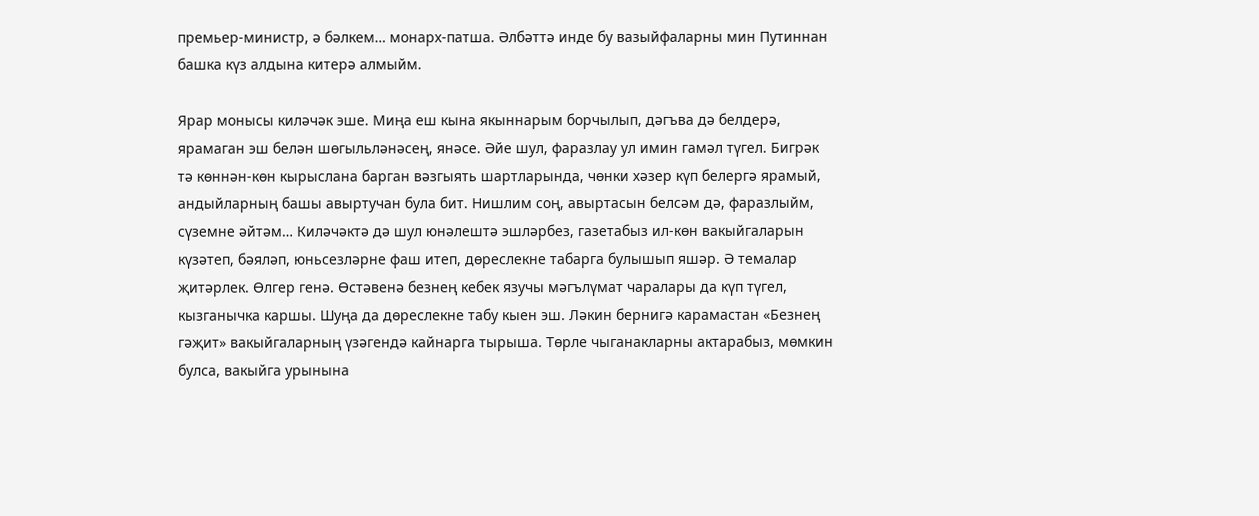премьер-министр, ә бәлкем… монарх-патша. Әлбәттә инде бу вазыйфаларны мин Путиннан башка күз алдына китерә алмыйм.

Ярар монысы киләчәк эше. Миңа еш кына якыннарым борчылып, дәгъва дә белдерә, ярамаган эш белән шөгыльләнәсең, янәсе. Әйе шул, фаразлау ул имин гамәл түгел. Бигрәк тә көннән-көн кырыслана барган вәзгыять шартларында, чөнки хәзер күп белергә ярамый, андыйларның башы авыртучан була бит. Нишлим соң, авыртасын белсәм дә, фаразлыйм, сүземне әйтәм… Киләчәктә дә шул юнәлештә эшләрбез, газетабыз ил-көн вакыйгаларын күзәтеп, бәяләп, юньсезләрне фаш итеп, дөреслекне табарга булышып яшәр. Ә темалар җитәрлек. Өлгер генә. Өстәвенә безнең кебек язучы мәгълүмат чаралары да күп түгел, кызганычка каршы. Шуңа да дөреслекне табу кыен эш. Ләкин бернигә карамастан «Безнең гәҗит» вакыйгаларның үзәгендә кайнарга тырыша. Төрле чыганакларны актарабыз, мөмкин булса, вакыйга урынына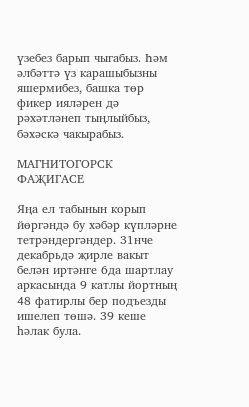үзебез барып чыгабыз. Һәм әлбәттә үз карашыбызны яшермибез, башка төр фикер ияләрен дә рәхәтләнеп тыңлыйбыз, бәхәскә чакырабыз.

МАГНИТОГОРСК ФАҖИГАСЕ

Яңа ел табынын корып йөргәндә бу хәбәр күпләрне тетрәндергәндер. 31нче декабрьдә җирле вакыт белән иртәнге 6да шартлау аркасында 9 катлы йортның 48 фатирлы бер подъезды ишелеп төшә. 39 кеше һәлак була.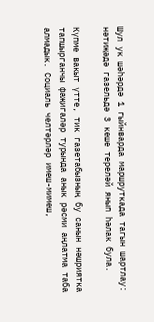Шул ук шәһәрдә 1 гыйнварда маршруткада тагын шартлау: нәтиҗәдә газельдә 3 кеше тереләй янып һәлак була.

Күпме вакыт үтте, тик газетабызның бу санын нәшриятка тапшырганчы фаҗигаләр турында анык рәсми аңлатма таба алмадык. Социаль челтәрләр имеш-мимеш,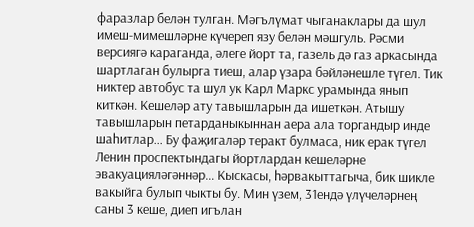фаразлар белән тулган. Мәгълүмат чыганаклары да шул имеш-мимешләрне күчереп язу белән мәшгуль. Рәсми версиягә караганда, әлеге йорт та, газель дә газ аркасында шартлаган булырга тиеш, алар үзара бәйләнешле түгел. Тик никтер автобус та шул ук Карл Маркс урамында янып киткән. Кешеләр ату тавышларын да ишеткән. Атышу тавышларын петарданыкыннан аера ала торгандыр инде шаһитлар… Бу фаҗигаләр теракт булмаса, ник ерак түгел Ленин проспектындагы йортлардан кешеләрне эвакуацияләгәннәр… Кыскасы, һәрвакыттагыча, бик шикле вакыйга булып чыкты бу. Мин үзем, 31ендә үлүчеләрнең саны 3 кеше, диеп игълан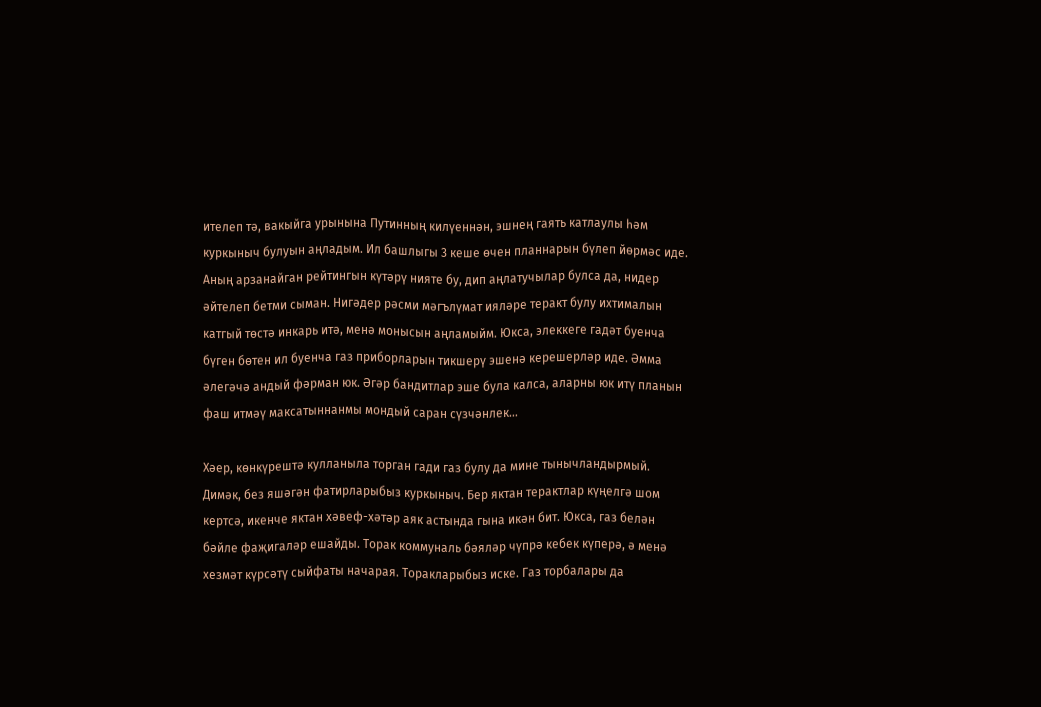ителеп тә, вакыйга урынына Путинның килүеннән, эшнең гаять катлаулы һәм куркыныч булуын аңладым. Ил башлыгы 3 кеше өчен планнарын бүлеп йөрмәс иде. Аның арзанайган рейтингын күтәрү нияте бу, дип аңлатучылар булса да, нидер әйтелеп бетми сыман. Нигәдер рәсми мәгълүмат ияләре теракт булу ихтималын катгый төстә инкарь итә, менә монысын аңламыйм. Юкса, элеккеге гадәт буенча бүген бөтен ил буенча газ приборларын тикшерү эшенә керешерләр иде. Әмма әлегәчә андый фәрман юк. Әгәр бандитлар эше була калса, аларны юк итү планын фаш итмәү максатыннанмы мондый саран сүзчәнлек…

Хәер, көнкүрештә кулланыла торган гади газ булу да мине тынычландырмый. Димәк, без яшәгән фатирларыбыз куркыныч. Бер яктан терактлар күңелгә шом кертсә, икенче яктан хәвеф-хәтәр аяк астында гына икән бит. Юкса, газ белән бәйле фаҗигаләр ешайды. Торак коммуналь бәяләр чүпрә кебек күперә, ә менә хезмәт күрсәтү сыйфаты начарая. Торакларыбыз иске. Газ торбалары да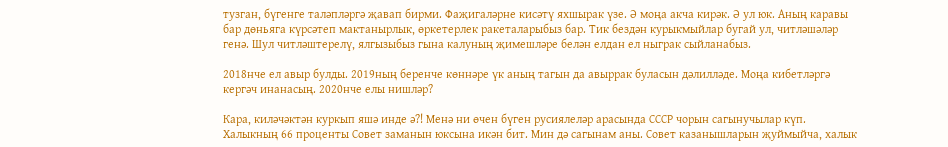тузган, бүгенге таләпләргә җавап бирми. Фаҗигаләрне кисәтү яхшырак үзе. Ә моңа акча кирәк. Ә ул юк. Аның каравы бар дөньяга күрсәтеп мактанырлык, өркетерлек ракеталарыбыз бар. Тик бездән курыкмыйлар бугай ул, читләшәләр генә. Шул читләштерелү, ялгызыбыз гына калуның җимешләре белән елдан ел ныграк сыйланабыз.

2018нче ел авыр булды. 2019ның беренче көннәре үк аның тагын да авыррак буласын дәлилләде. Моңа кибетләргә кергәч инанасың. 2020нче елы нишләр?

Кара, киләчәктән куркып яшә инде ә?! Менә ни өчен бүген русиялеләр арасында СССР чорын сагынучылар күп. Халыкның 66 проценты Совет заманын юксына икән бит. Мин дә сагынам аны. Совет казанышларын җуймыйча, халык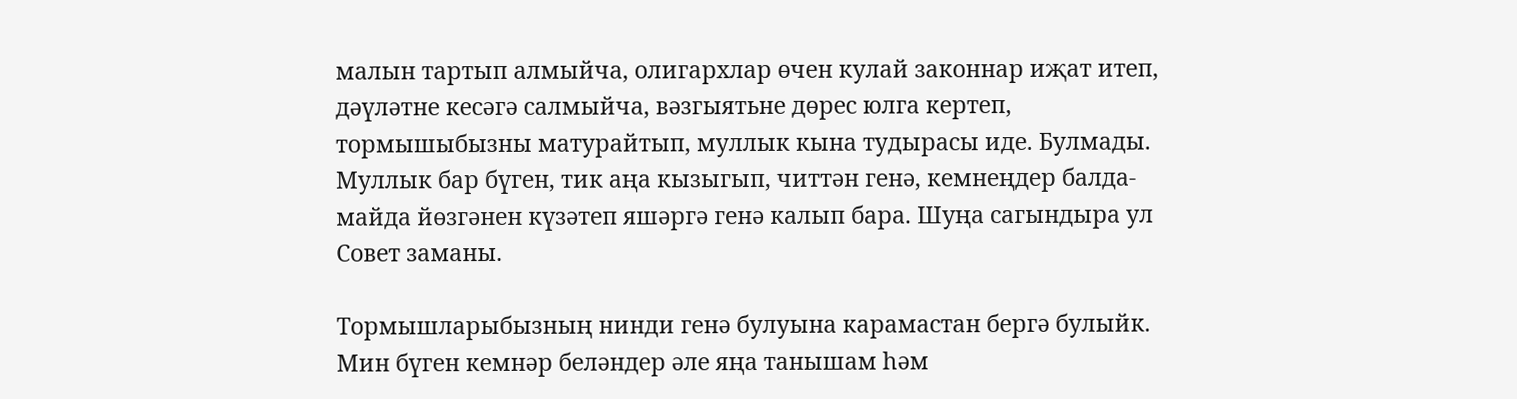малын тартып алмыйча, олигархлар өчен кулай законнар иҗат итеп, дәүләтне кесәгә салмыйча, вәзгыятьне дөрес юлга кертеп, тормышыбызны матурайтып, муллык кына тудырасы иде. Булмады. Муллык бар бүген, тик аңа кызыгып, читтән генә, кемнеңдер балда-майда йөзгәнен күзәтеп яшәргә генә калып бара. Шуңа сагындыра ул Совет заманы.

Тормышларыбызның нинди генә булуына карамастан бергә булыйк. Мин бүген кемнәр беләндер әле яңа танышам һәм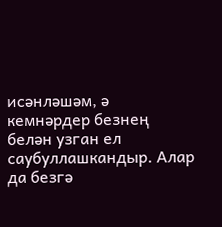исәнләшәм, ә кемнәрдер безнең белән узган ел саубуллашкандыр. Алар да безгә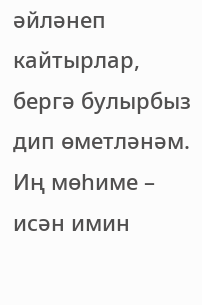әйләнеп кайтырлар, бергә булырбыз дип өметләнәм. Иң мөһиме – исән имин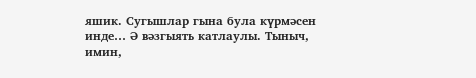яшик. Сугышлар гына була күрмәсен инде… Ә вәзгыять катлаулы. Тыныч, имин,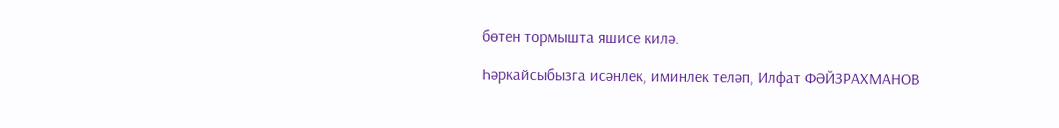бөтен тормышта яшисе килә.

Һәркайсыбызга исәнлек, иминлек теләп, Илфат ФӘЙЗРАХМАНОВ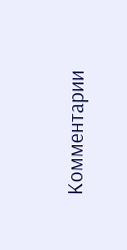Комментарии